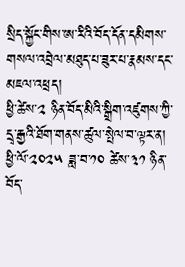སྲིད་སྐྱོང་གིས་ཨ་རིའི་བོད་དོན་དམིགས་གསལ་འབྲེལ་མཐུད་པ་ཟུར་པ་རྣམས་དང་མཇལ་འཕྲད།
ཕྱི་ཚེས་༢ ཉིན་བོད་མིའི་སྒྲིག་འཛུགས་ཀྱི་དྲྭ་རྒྱའི་ཐོག་གནས་ཚུལ་སྤེལ་བ་ལྟར་ན། ཕྱི་ལོ་༢༠༢༥ ཟླ་བ་༡༠ ཚེས་༣༡ ཉིན་བོད་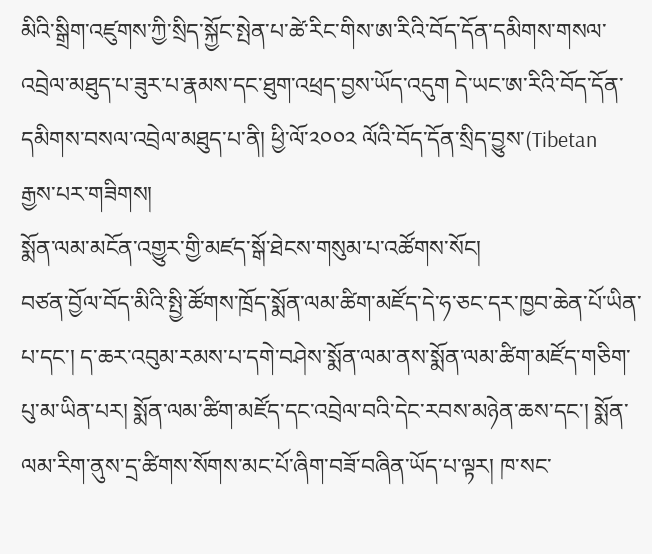མིའི་སྒྲིག་འཛུགས་ཀྱི་སྲིད་སྐྱོང་སྤེན་པ་ཚེ་རིང་གིས་ཨ་རིའི་བོད་དོན་དམིགས་གསལ་འབྲེལ་མཐུད་པ་ཟུར་པ་རྣམས་དང་ཐུག་འཕྲད་བྱས་ཡོད་འདུག དེ་ཡང་ཨ་རིའི་བོད་དོན་དམིགས་བསལ་འབྲེལ་མཐུད་པ་ནི། ཕྱི་ལོ་༢༠༠༢ ལོའི་བོད་དོན་སྲིད་བྱུས་(Tibetan
རྒྱས་པར་གཟིགས།
སྨོན་ལམ་མངོན་འགྱུར་གྱི་མཛད་སྒོ་ཐེངས་གསུམ་པ་འཚོགས་སོང།
བཙན་བྱོལ་བོད་མིའི་སྤྱི་ཚོགས་ཁྲོད་སྨོན་ལམ་ཚིག་མཛོད་དེ་ཧ་ཅང་དར་ཁྱབ་ཆེན་པོ་ཡིན་པ་དང་། ད་ཆར་འབུམ་རམས་པ་དགེ་བཤེས་སྨོན་ལམ་ནས་སྨོན་ལམ་ཚིག་མཛོད་གཅིག་པུ་མ་ཡིན་པར། སྨོན་ལམ་ཚིག་མཛོད་དང་འབྲེལ་བའི་དེང་རབས་མཉེན་ཆས་དང་། སྨོན་ལམ་རིག་ནུས་དྲ་ཚིགས་སོགས་མང་པོ་ཞིག་བཟོ་བཞིན་ཡོད་པ་ལྟར། ཁ་སང་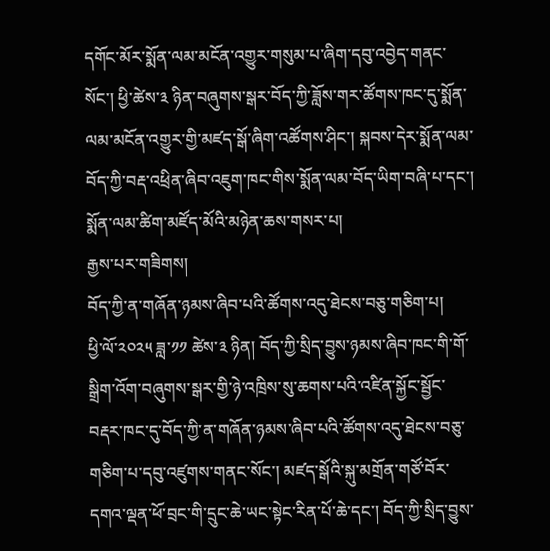དགོང་མོར་སྨོན་ལམ་མངོན་འགྱུར་གསུམ་པ་ཞིག་དབུ་འབྱེད་གནང་སོང་། ཕྱི་ཚེས་༣ ཉིན་བཞུགས་སྒར་བོད་ཀྱི་ཟློས་གར་ཚོགས་ཁང་དུ་སྨོན་ལམ་མངོན་འགྱུར་གྱི་མཛད་སྒོ་ཞིག་འཚོགས་ཤིང་། སྐབས་དེར་སྨོན་ལམ་བོད་ཀྱི་བརྡ་འཕྲིན་ཞིབ་འཇུག་ཁང་གིས་སྨོན་ལམ་བོད་ཡིག་བཞི་པ་དང་། སྨོན་ལམ་ཚིག་མཛོད་མོའི་མཉེན་ཆས་གསར་པ།
རྒྱས་པར་གཟིགས།
བོད་ཀྱི་ན་གཞོན་ཉམས་ཞིབ་པའི་ཚོགས་འདུ་ཐེངས་བཅུ་གཅིག་པ།
ཕྱི་ལོ་༢༠༢༥ ཟླ་༡༡ ཚེས་༣ ཉིན། བོད་ཀྱི་སྲིད་བྱུས་ཉམས་ཞིབ་ཁང་གི་གོ་སྒྲིག་འོག་བཞུགས་སྒར་གྱི་ཉེ་འཁྲིས་སུ་ཆགས་པའི་འཛིན་སྐྱོང་སྦྱོང་བརྡར་ཁང་དུ་བོད་ཀྱི་ན་གཞོན་ཉམས་ཞིབ་པའི་ཚོགས་འདུ་ཐེངས་བཅུ་གཅིག་པ་དབུ་འཛུགས་གནང་སོང་། མཛད་སྒོའི་སྐུ་མགྲོན་གཙོ་བོར་དགའ་ལྡན་ཕོ་བྲང་གི་དྲུང་ཆེ་ཡང་སྟེང་རིན་པོ་ཆེ་དང་། བོད་ཀྱི་སྲིད་བྱུས་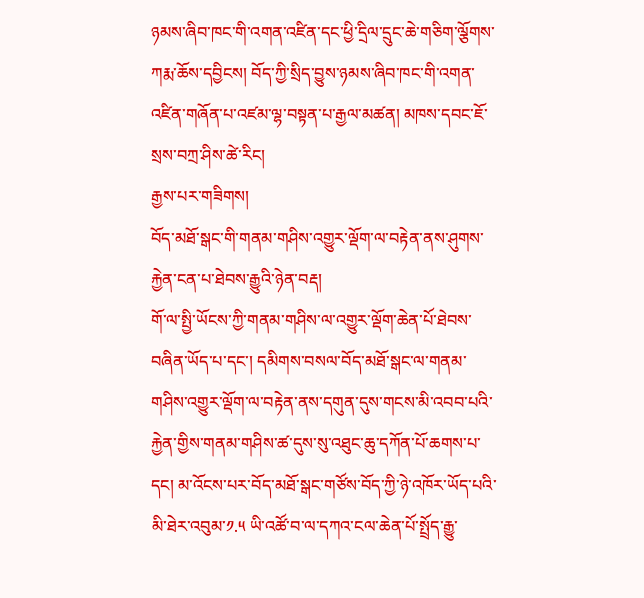ཉམས་ཞིབ་ཁང་གི་འགན་འཛིན་དང་ཕྱི་དྲིལ་དྲུང་ཆེ་གཅིག་ལྕོགས་ཀརྨ་ཆོས་དབྱིངས། བོད་ཀྱི་སྲིད་བྱུས་ཉམས་ཞིབ་ཁང་གི་འགན་འཛིན་གཞོན་པ་འཛམ་ལྷ་བསྟན་པ་རྒྱལ་མཚན། མཁས་དབང་ཇོ་སྲས་བཀྲ་ཤིས་ཚེ་རིང།
རྒྱས་པར་གཟིགས།
བོད་མཐོ་སྒང་གི་གནམ་གཤིས་འགྱུར་ལྡོག་ལ་བརྟེན་ནས་ཤུགས་རྐྱེན་ངན་པ་ཐེབས་རྒྱུའི་ཉེན་བརྡ།
གོ་ལ་སྤྱི་ཡོངས་ཀྱི་གནམ་གཤིས་ལ་འགྱུར་ལྡོག་ཆེན་པོ་ཐེབས་བཞིན་ཡོད་པ་དང་། དམིགས་བསལ་བོད་མཐོ་སྒང་ལ་གནམ་གཤིས་འགྱུར་ལྡོག་ལ་བརྟེན་ནས་དགུན་དུས་གངས་མི་འབབ་པའི་རྐྱེན་གྱིས་གནམ་གཤིས་ཚ་དུས་སུ་འཐུང་ཆུ་དཀོན་པོ་ཆགས་པ་དང། མ་འོངས་པར་བོད་མཐོ་སྒང་གཙོས་བོད་ཀྱི་ཉེ་འཁོར་ཡོད་པའི་མི་ཐེར་འབུམ་༡.༥ ཡི་འཚོ་བ་ལ་དཀའ་ངལ་ཆེན་པོ་སྤྲོད་རྒྱུ་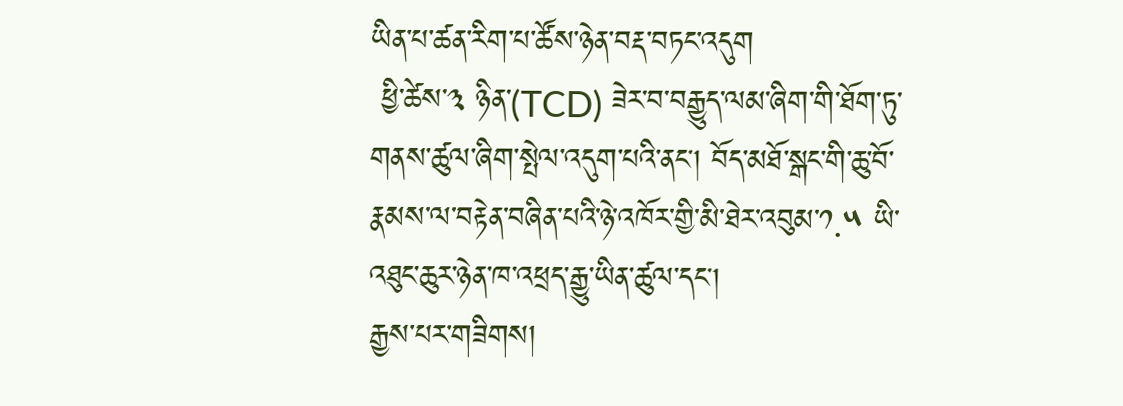ཡིན་པ་ཚན་རིག་པ་ཚོས་ཉེན་བརྡ་བཏང་འདུག
 ཕྱི་ཚེས་༣ ཉིན་(TCD) ཟེར་བ་བརྒྱུད་ལམ་ཞིག་གི་ཐོག་ཏུ་གནས་ཚུལ་ཞིག་སྤེལ་འདུག་པའི་ནང། བོད་མཐོ་སྒང་གི་ཆུ་བོ་རྣམས་ལ་བརྟེན་བཞིན་པའི་ཉེ་འཁོར་གྱི་མི་ཐེར་འབུམ་༡.༥ ཡི་འཐུང་ཆུར་ཉེན་ཁ་འཕྲད་རྒྱུ་ཡིན་ཚུལ་དང།
རྒྱས་པར་གཟིགས།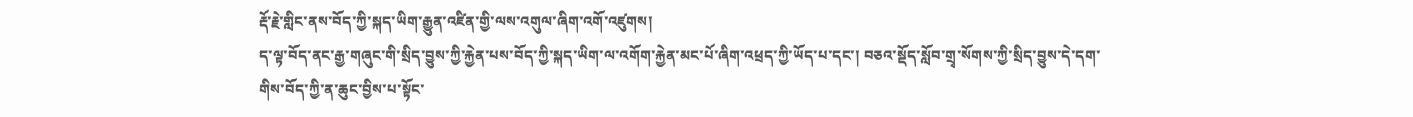རྡོ་རྗེ་གླིང་ནས་བོད་ཀྱི་སྐད་ཡིག་རྒྱུན་འཛིན་གྱི་ལས་འགུལ་ཞིག་འགོ་འཛུགས།
ད་ལྟ་བོད་ནང་རྒྱ་གཞུང་གི་སྲིད་བྱུས་ཀྱི་རྐྱེན་པས་བོད་ཀྱི་སྐད་ཡིག་ལ་འགོག་རྐྱེན་མང་པོ་ཞིག་འཕྲད་ཀྱི་ཡོད་པ་དང་། བཅའ་སྡོད་སློབ་གྲྭ་སོགས་ཀྱི་སྲིད་བྱུས་དེ་དག་གིས་བོད་ཀྱི་ན་ཆུང་བྱིས་པ་སྟོང་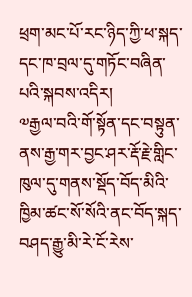ཕྲག་མང་པོ་རང་ཉིད་ཀྱི་ཕ་སྐད་དང་ཁ་བྲལ་དུ་གཏོང་བཞིན་པའི་སྐབས་འདིར།
༧རྒྱལ་བའི་གོ་སྟོན་དང་བསྟུན་ནས་རྒྱ་གར་བྱང་ཤར་རྡོ་རྗེ་གླིང་ཁུལ་དུ་གནས་སྡོད་བོད་མིའི་ཁྱིམ་ཚང་སོ་སོའི་ནང་བོད་སྐད་བཤད་རྒྱུ་མི་རེ་ངོ་རེས་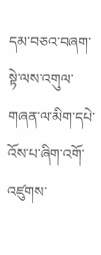དམ་བཅའ་བཞག་སྟེ་ལས་འགུལ་གཞན་ལ་མིག་དཔེ་འོས་པ་ཞིག་འགོ་འཛུགས་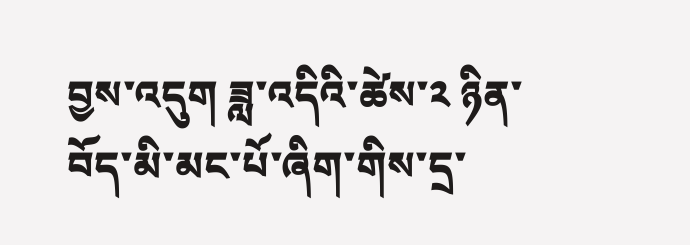བྱས་འདུག ཟླ་འདིའི་ཚེས་༢ ཉིན་བོད་མི་མང་པོ་ཞིག་གིས་དྲ་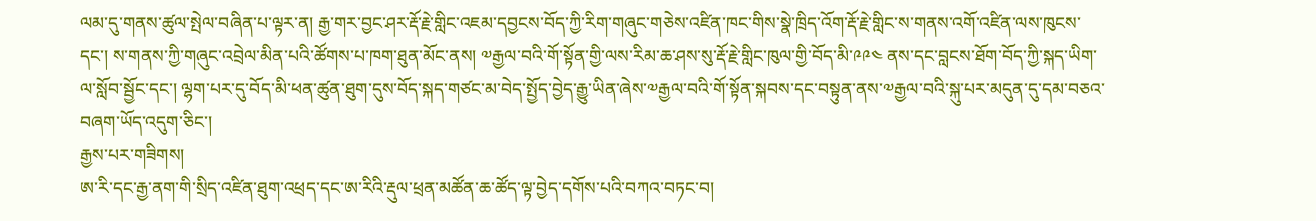ལམ་དུ་གནས་ཚུལ་སྤེལ་བཞིན་པ་ལྟར་ན། རྒྱ་གར་བྱང་ཤར་རྡོ་རྗེ་གླིང་འཇམ་དབྱངས་བོད་ཀྱི་རིག་གཞུང་གཅེས་འཛིན་ཁང་གིས་སྣེ་ཁྲིད་འོག་རྡོ་རྗེ་གླིང་ས་གནས་འགོ་འཛིན་ལས་ཁུངས་དང་། ས་གནས་ཀྱི་གཞུང་འབྲེལ་མིན་པའི་ཚོགས་པ་ཁག་ཐུན་མོང་ནས། ༧རྒྱལ་བའི་གོ་སྟོན་གྱི་ལས་རིམ་ཆ་ཤས་སུ་རྡོ་རྗེ་གླིང་ཁུལ་གྱི་བོད་མི་༩༩༤ ནས་དང་བླངས་ཐོག་བོད་ཀྱི་སྐད་ཡིག་ལ་སློབ་སྦྱོང་དང་། ལྷག་པར་དུ་བོད་མི་ཕན་ཚུན་ཐུག་དུས་བོད་སྐད་གཙང་མ་བེད་སྤྱོད་བྱེད་རྒྱུ་ཡིན་ཞེས་༧རྒྱལ་བའི་གོ་སྟོན་སྐབས་དང་བསྟུན་ནས་༧རྒྱལ་བའི་སྐུ་པར་མདུན་དུ་དམ་བཅའ་བཞག་ཡོད་འདུག་ཅིང་།
རྒྱས་པར་གཟིགས།
ཨ་རི་དང་རྒྱ་ནག་གི་སྲིད་འཛིན་ཐུག་འཕྲད་དང་ཨ་རིའི་རྡུལ་ཕྲན་མཚོན་ཆ་ཚོད་ལྟ་བྱེད་དགོས་པའི་བཀའ་བཏང་བ།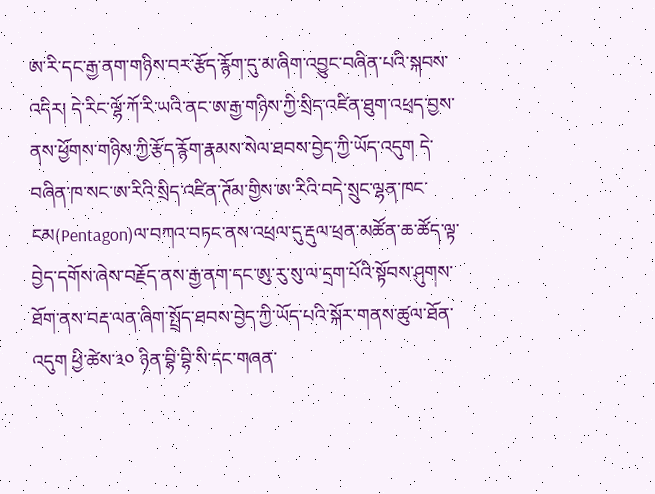ཨ་རི་དང་རྒྱ་ནག་གཉིས་བར་རྩོད་རྙོག་དུ་མ་ཞིག་འབྱུང་བཞིན་པའི་སྐབས་འདིར། དེ་རིང་ལྷོ་ཀོ་རི་ཡའི་ནང་ཨ་རྒྱ་གཉིས་ཀྱི་སྲིད་འཛིན་ཐུག་འཕྲད་བྱས་ནས་ཕྱོགས་གཉིས་ཀྱི་རྩོད་རྙོག་རྣམས་སེལ་ཐབས་བྱེད་ཀྱི་ཡོད་འདུག དེ་བཞིན་ཁ་སང་ཨ་རིའི་སྲིད་འཛིན་ཊོམ་གྱིས་ཨ་རིའི་བདེ་སྲུང་ལྷན་ཁང་ངམ(Pentagon)ལ་བཀའ་བཏང་ནས་འཕྲལ་དུ་རྡུལ་ཕྲན་མཚོན་ཆ་ཚོད་ལྟ་བྱེད་དགོས་ཞེས་བརྗོད་ནས་རྒྱ་ནག་དང་ཨུ་རུ་སུ་ལ་དྲག་པོའི་སྟོབས་ཤུགས་ཐོག་ནས་བརྡ་ལན་ཞིག་སྤྲོད་ཐབས་བྱེད་ཀྱི་ཡོད་པའི་སྐོར་གནས་ཚུལ་ཐོན་འདུག ཕྱི་ཚེས་༣༠ ཉིན་བྷི་བྷི་སི་དང་གཞན་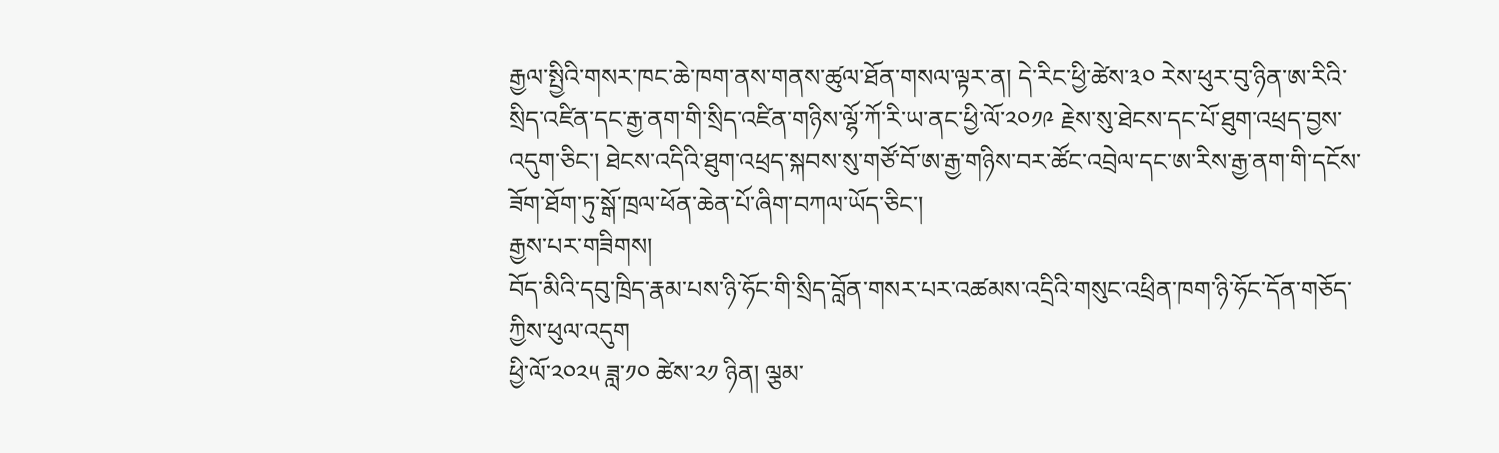རྒྱལ་སྤྱིའི་གསར་ཁང་ཆེ་ཁག་ནས་གནས་ཚུལ་ཐོན་གསལ་ལྟར་ན། དེ་རིང་ཕྱི་ཚེས་༣༠ རེས་ཕུར་བུ་ཉིན་ཨ་རིའི་སྲིད་འཛིན་དང་རྒྱ་ནག་གི་སྲིད་འཛིན་གཉིས་ལྷོ་ཀོ་རི་ཡ་ནང་ཕྱི་ལོ་༢༠༡༩ རྗེས་སུ་ཐེངས་དང་པོ་ཐུག་འཕྲད་བྱས་འདུག་ཅིང་། ཐེངས་འདིའི་ཐུག་འཕྲད་སྐབས་སུ་གཙོ་བོ་ཨ་རྒྱ་གཉིས་བར་ཚོང་འབྲེལ་དང་ཨ་རིས་རྒྱ་ནག་གི་དངོས་ཟོག་ཐོག་ཏུ་སྒོ་ཁྲལ་ཕོན་ཆེན་པོ་ཞིག་བཀལ་ཡོད་ཅིང་།
རྒྱས་པར་གཟིགས།
བོད་མིའི་དབུ་ཁྲིད་རྣམ་པས་ཉི་ཧོང་གི་སྲིད་བློན་གསར་པར་འཚམས་འདྲིའི་གསུང་འཕྲིན་ཁག་ཉི་ཧོང་དོན་གཅོད་ཀྱིས་ཕུལ་འདུག
ཕྱི་ལོ་༢༠༢༥ ཟླ་༡༠ ཚེས་༢༡ ཉིན། ལྕམ་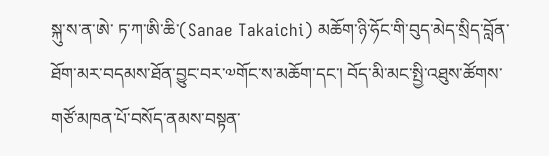སྐུ་ས་ན་ཨེ་ ཏ་ཀ་ཨི་ཆི་(Sanae Takaichi) མཆོག་ཉི་ཧོང་གི་བུད་མེད་སྲིད་བློན་ཐོག་མར་བདམས་ཐོན་བྱུང་བར་༧གོང་ས་མཆོག་དང་། བོད་མི་མང་སྤྱི་འཐུས་ཚོགས་གཙོ་མཁན་པོ་བསོད་ནམས་བསྟན་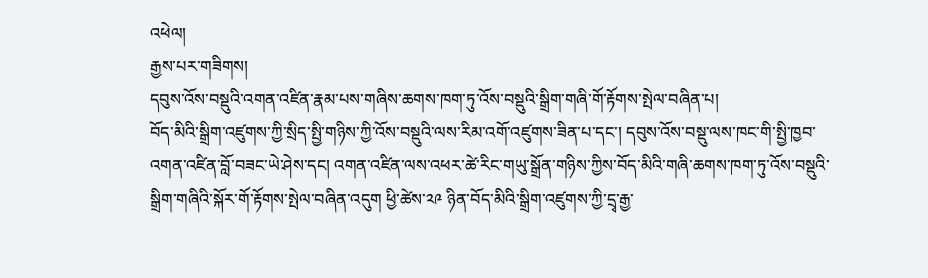འཕེལ།
རྒྱས་པར་གཟིགས།
དབུས་འོས་བསྡུའི་འགན་འཛིན་རྣམ་པས་གཞིས་ཆགས་ཁག་ཏུ་འོས་བསྡུའི་སྒྲིག་གཞི་གོ་རྟོགས་སྤེལ་བཞིན་པ།
བོད་མིའི་སྒྲིག་འཛུགས་ཀྱི་སྲིད་སྤྱི་གཉིས་ཀྱི་འོས་བསྡུའི་ལས་རིམ་འགོ་འཛུགས་ཟིན་པ་དང་། དབུས་འོས་བསྡུ་ལས་ཁང་གི་སྤྱི་ཁྱབ་འགན་འཛིན་བློ་བཟང་ཡེ་ཤེས་དང། འགན་འཛིན་ལས་འཕར་ཚེ་རིང་གཡུ་སྒྲོན་གཉིས་ཀྱིས་བོད་མིའི་གཞི་ཆགས་ཁག་ཏུ་འོས་བསྡུའི་སྒྲིག་གཞིའི་སྐོར་གོ་རྟོགས་སྤེལ་བཞིན་འདུག ཕྱི་ཚེས་༢༩ ཉིན་བོད་མིའི་སྒྲིག་འཛུགས་ཀྱི་དྲྭ་རྒྱ་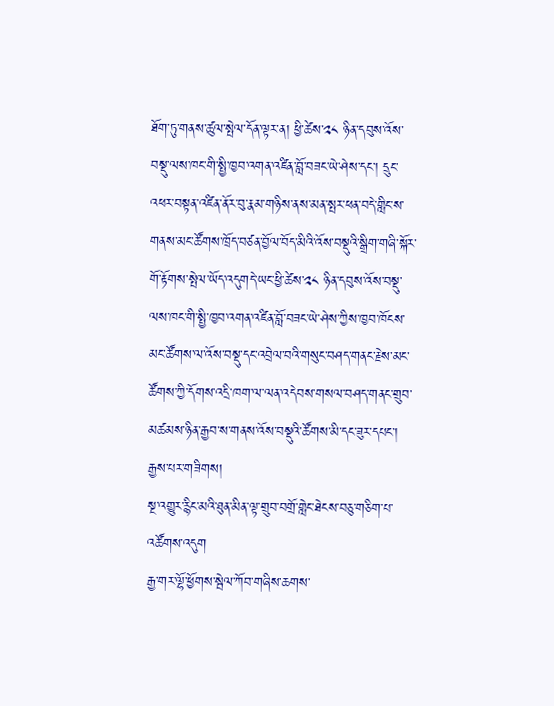ཐོག་ཏུ་གནས་ཚུལ་སྤེལ་དོན་ལྟར་ན། ཕྱི་ཚེས་༢༨ ཉིན་དབུས་འོས་བསྡུ་ལས་ཁང་གི་སྤྱི་ཁྱབ་འགན་འཛིན་བློ་བཟང་ཡེ་ཤེས་དང་། དྲུང་འཕར་བསྟན་འཛིན་ནོར་བུ་རྣམ་གཉིས་ནས་མན་སྤར་ཕན་བདེ་གླིང་ས་གནས་མང་ཚོགས་ཁྲོད་བཙན་བྱོལ་བོད་མིའི་འོས་བསྡུའི་སྒྲིག་གཞི་སྐོར་གོ་རྟོགས་སྤེལ་ཡོད་འདུགདེ་ཡང་ཕྱི་ཚེས་༢༨ ཉིན་དབུས་འོས་བསྡུ་ལས་ཁང་གི་སྤྱི་ཁྱབ་འགན་འཛིན་བློ་བཟང་ཡེ་ཤེས་ཀྱིས་ཁྱབ་ཁོངས་མང་ཚོགས་ལ་འོས་བསྡུ་དང་འབྲེལ་བའི་གསུང་བཤད་གནང་རྗེས་མང་ཚོགས་ཀྱི་དོགས་འདྲི་ཁག་ལ་ལན་འདེབས་གསལ་བཤད་གནང་གྲུབ་མཚམས་ཉིན་རྒྱབ་ས་གནས་འོས་བསྡུའི་ཚོགས་མི་དང་ཟུར་དཔང་།
རྒྱས་པར་གཟིགས།
སྔ་འགྱུར་རྙིང་མའི་ཐུན་མིན་ལྟ་གྲུབ་བགྲོ་གླེང་ཐེངས་བཅུ་གཅིག་པ་འཚོགས་འདུག
རྒྱ་གར་ལྷོ་ཕྱོགས་སྦེལ་ཀོབ་གཞིས་ཆགས་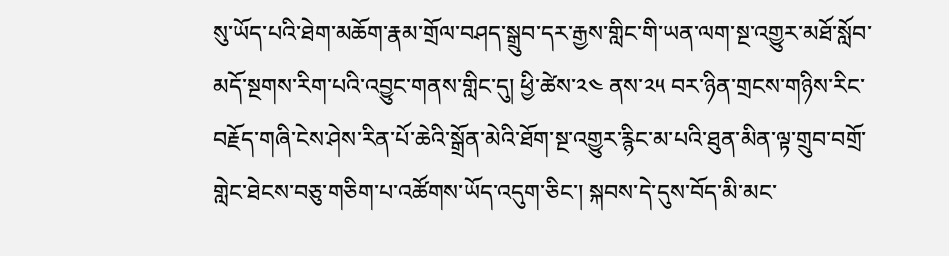སུ་ཡོད་པའི་ཐེག་མཆོག་རྣམ་གྲོལ་བཤད་སྒྲུབ་དར་རྒྱས་གླིང་གི་ཡན་ལག་སྔ་འགྱུར་མཐོ་སློབ་མདོ་སྔགས་རིག་པའི་འབྱུང་གནས་གླིང་དུ། ཕྱི་ཚེས་༢༤ ནས་༢༥ བར་ཉིན་གྲངས་གཉིས་རིང་བརྗོད་གཞི་ངེས་ཤེས་རིན་པོ་ཆེའི་སྒྲོན་མེའི་ཐོག་སྔ་འགྱུར་རྙིང་མ་པའི་ཐུན་མིན་ལྟ་གྲུབ་བགྲོ་གླེང་ཐེངས་བཅུ་གཅིག་པ་འཚོགས་ཡོད་འདུག་ཅིང་། སྐབས་དེ་དུས་བོད་མི་མང་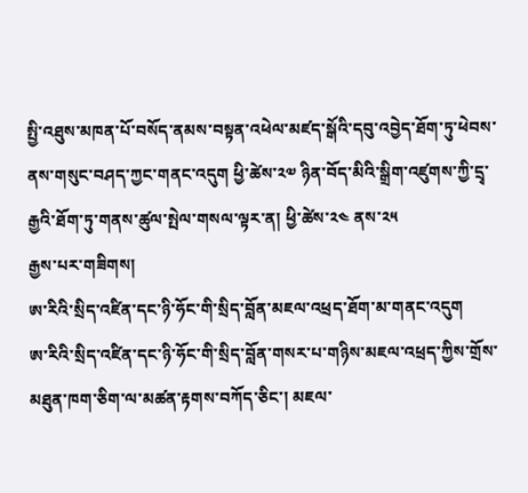སྤྱི་འཐུས་མཁན་པོ་བསོད་ནམས་བསྟན་འཕེལ་མཛད་སྒོའི་དབུ་འབྱེད་ཐོག་ཏུ་ཕེབས་ནས་གསུང་བཤད་ཀྱང་གནང་འདུག ཕྱི་ཚེས་༢༧ ཉིན་བོད་མིའི་སྒྲིག་འཛུགས་ཀྱི་དྲྭ་རྒྱའི་ཐོག་ཏུ་གནས་ཚུལ་སྤེལ་གསལ་ལྟར་ན། ཕྱི་ཚེས་༢༤ ནས་༢༥
རྒྱས་པར་གཟིགས།
ཨ་རིའི་སྲིད་འཛིན་དང་ཉི་ཧོང་གི་སྲིད་བློན་མཇལ་འཕྲད་ཐོག་མ་གནང་འདུག
ཨ་རིའི་སྲིད་འཛིན་དང་ཉི་ཧོང་གི་སྲིད་བློན་གསར་པ་གཉིས་མཇལ་འཕྲད་ཀྱིས་གྲོས་མཐུན་ཁག་ཅིག་ལ་མཚན་རྟགས་བཀོད་ཅིང་། མཇལ་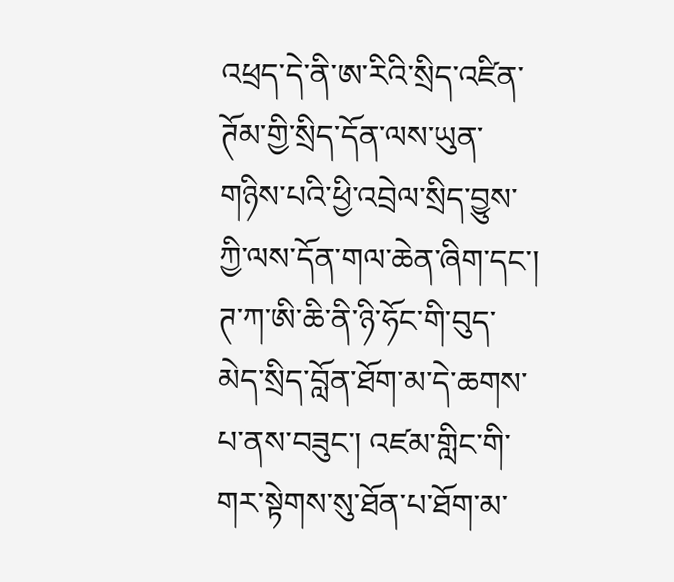འཕྲད་དེ་ནི་ཨ་རིའི་སྲིད་འཛིན་ཊོམ་གྱི་སྲིད་དོན་ལས་ཡུན་གཉིས་པའི་ཕྱི་འབྲེལ་སྲིད་བྱུས་ཀྱི་ལས་དོན་གལ་ཆེན་ཞིག་དང་། ཊ་ཀ་ཨི་ཆི་ནི་ཉི་ཧོང་གི་བུད་མེད་སྲིད་བློན་ཐོག་མ་དེ་ཆགས་པ་ནས་བཟུང་། འཛམ་གླིང་གི་གར་སྟེགས་སུ་ཐོན་པ་ཐོག་མ་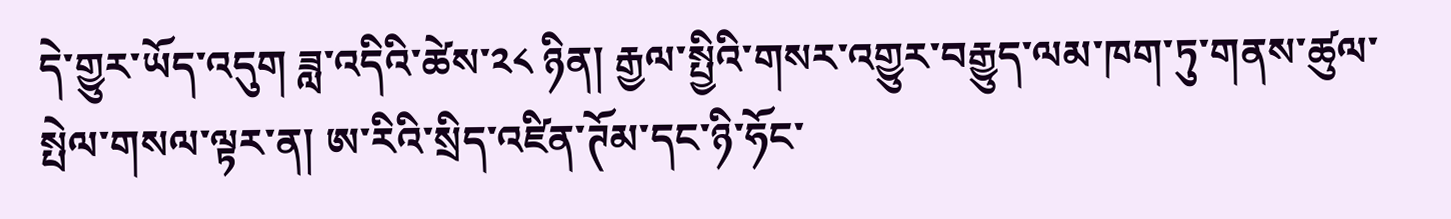དེ་གྱུར་ཡོད་འདུག ཟླ་འདིའི་ཚེས་༢༨ ཉིན། རྒྱལ་སྤྱིའི་གསར་འགྱུར་བརྒྱུད་ལམ་ཁག་ཏུ་གནས་ཚུལ་སྤེལ་གསལ་ལྟར་ན། ཨ་རིའི་སྲིད་འཛིན་ཊོམ་དང་ཉི་ཧོང་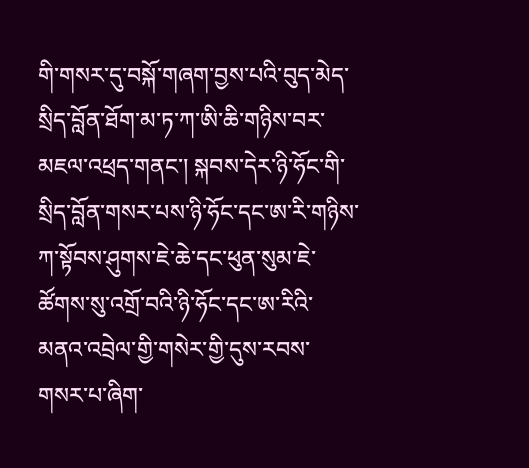གི་གསར་དུ་བསྐོ་གཞག་བྱས་པའི་བུད་མེད་སྲིད་བློན་ཐོག་མ་ཏ་ཀ་ཨི་ཆི་གཉིས་བར་མཇལ་འཕྲད་གནང་། སྐབས་དེར་ཉི་ཧོང་གི་སྲིད་བློན་གསར་པས་ཉི་ཧོང་དང་ཨ་རི་གཉིས་ཀ་སྟོབས་ཤུགས་ཇེ་ཆེ་དང་ཕུན་སུམ་ཇེ་ཚོགས་སུ་འགྲོ་བའི་ཉི་ཧོང་དང་ཨ་རིའི་མནའ་འབྲེལ་གྱི་གསེར་གྱི་དུས་རབས་གསར་པ་ཞིག་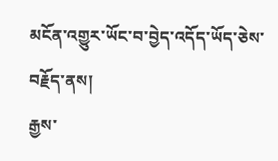མངོན་འགྱུར་ཡོང་བ་བྱེད་འདོད་ཡོད་ཅེས་བརྗོད་ནས།
རྒྱས་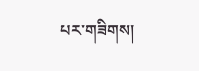པར་གཟིགས།